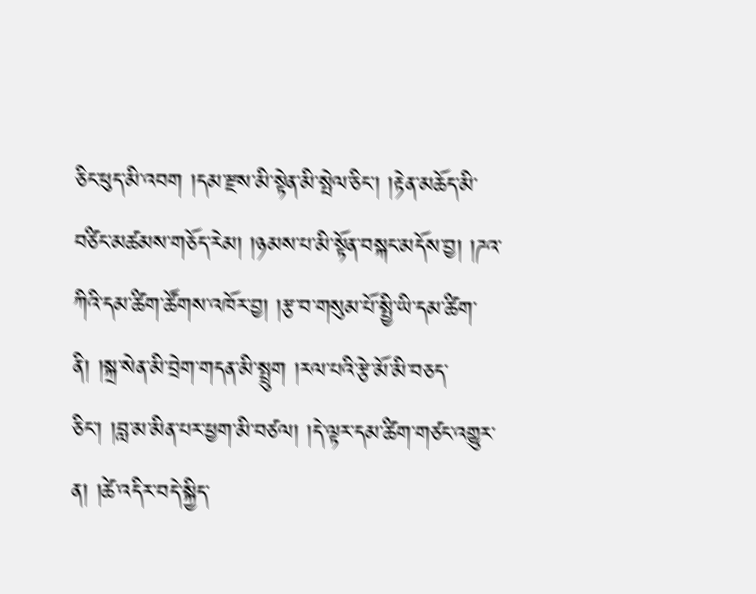ཅིང་ཕུད་མི་འབག །དམ་རྫས་མི་སྟེན་མི་སྤེལ་ཅིང་། །རྟེན་མཆོད་མི་བཙིང་མཚམས་གཅོད་རེམ། །ཉམས་པ་མི་སྟོན་བསྐང་མདོས་བྱ། །ཌའ་ཀིའི་དམ་ཚིག་ཚོགས་འཁོར་བྱ། །རྩ་བ་གསུམ་པོ་སྤྱི་ཡི་དམ་ཚིག་ནི། །སྐྲ་སེན་མི་བྲེག་གདན་མི་སྤྲུག །རལ་པའི་རྩེ་མོ་མི་བཅད་ཅིང་། །བླ་མ་མིན་པར་ཕྱག་མི་བཙལ། །དེ་ལྟར་དམ་ཚིག་གཙང་འགྱུར་ན། །ཚེ་འདིར་བདེ་སྐྱིད་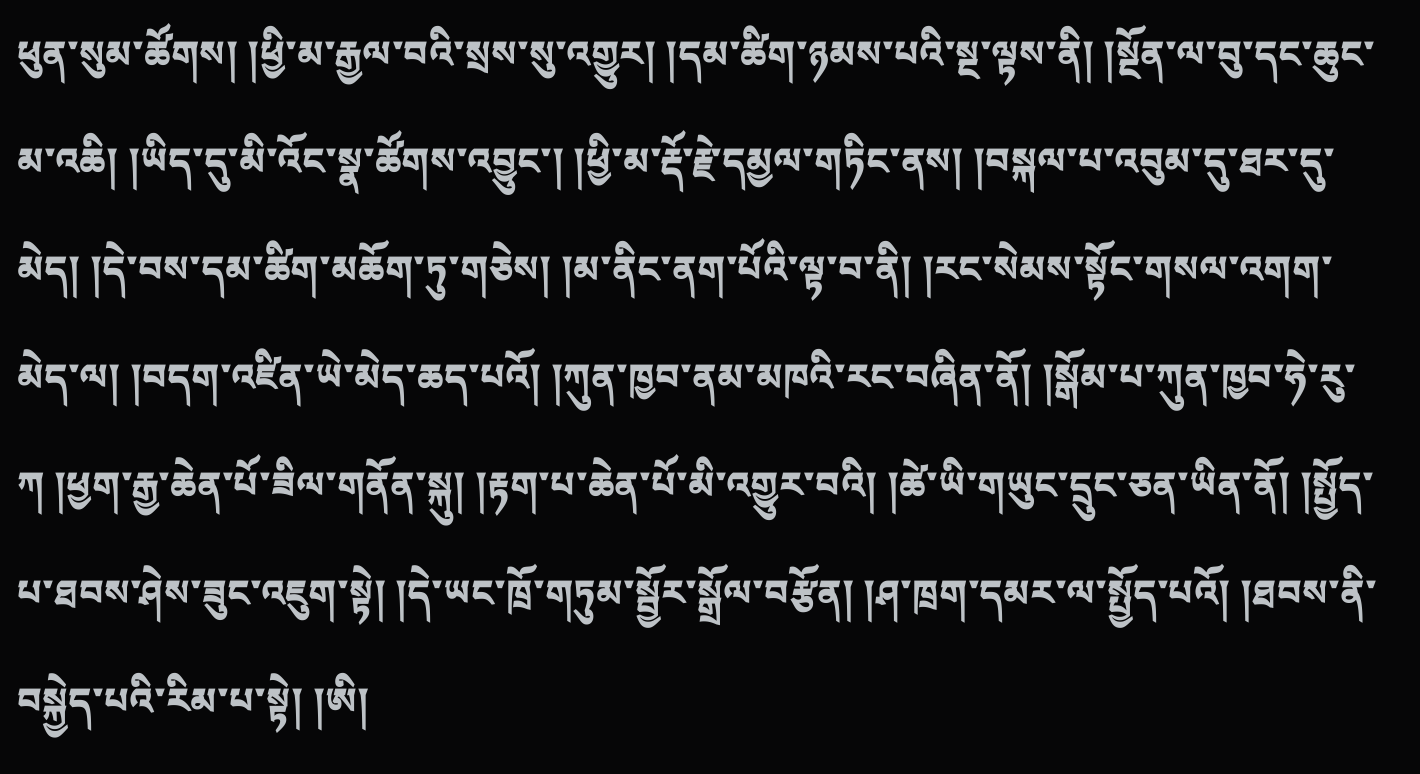ཕུན་སུམ་ཚོགས། །ཕྱི་མ་རྒྱལ་བའི་སྲས་སུ་འགྱུར། །དམ་ཚིག་ཉམས་པའི་སྔ་ལྟས་ནི། །སྔོན་ལ་བུ་དང་ཆུང་མ་འཆི། །ཡིད་དུ་མི་འོང་སྣ་ཚོགས་འབྱུང་། །ཕྱི་མ་རྡོ་རྗེ་དམྱལ་གཏིང་ནས། །བསྐལ་པ་འབུམ་དུ་ཐར་དུ་མེད། །དེ་བས་དམ་ཚིག་མཆོག་ཏུ་གཅེས། །མ་ནིང་ནག་པོའི་ལྟ་བ་ནི། །རང་སེམས་སྟོང་གསལ་འགག་མེད་ལ། །བདག་འཛིན་ཡེ་མེད་ཆད་པའོ། །ཀུན་ཁྱབ་ནམ་མཁའི་རང་བཞིན་ནོ། །སྒོམ་པ་ཀུན་ཁྱབ་ཧེ་རུ་ཀ །ཕྱག་རྒྱ་ཆེན་པོ་ཟིལ་གནོན་སྐུ། །རྟག་པ་ཆེན་པོ་མི་འགྱུར་བའི། །ཚེ་ཡི་གཡུང་དྲུང་ཅན་ཡིན་ནོ། །སྤྱོད་པ་ཐབས་ཤེས་ཟུང་འཇུག་སྟེ། །དེ་ཡང་ཁྲོ་གཏུམ་སྦྱོར་སྒྲོལ་བརྩོན། །ཤ་ཁྲག་དམར་ལ་སྤྱོད་པའོ། །ཐབས་ནི་བསྐྱེད་པའི་རིམ་པ་སྟེ། །ཨི།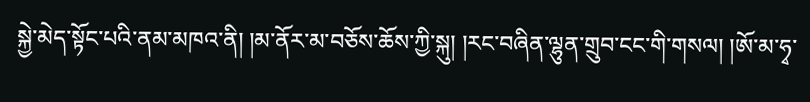སྐྱེ་མེད་སྟོང་པའི་ནམ་མཁའ་ནི། །མ་ནོར་མ་བཅོས་ཆོས་ཀྱི་སྐུ། །རང་བཞིན་ལྷུན་གྲུབ་ངང་གི་གསལ། །ཨོ་མ་ཧྭ་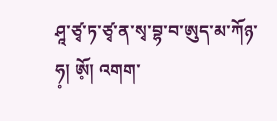ཤཱ་ཙྭ་ཏ་ཙྭ་ན་སྭ་བྷ་བ་ཨུད་མ་ཀོཉ་ཧ༷། ཨོ༷། འགག་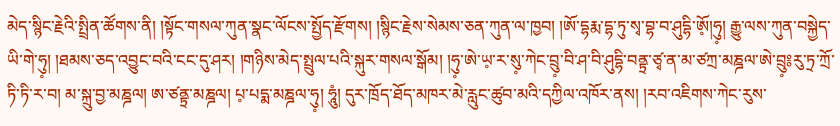མེད་སྙིང་རྗེའི་སྤྲིན་ཚོགས་ནི། །སྟོང་གསལ་ཀུན་སྣང་ལོངས་སྤྱོད་རྫོགས། །སྙིང་རྗེས་སེམས་ཅན་ཀུན་ལ་ཁྱབ། །ཨོ་དྷརྨ་དྷ་ཏུ་སྭ་བྷ་བ་ཤུདྷི་ཨོ༷།ཧུ༷། རྒྱུ་ལས་ཀུན་བསྐྱེད་ཡི་གེ་ཧུ༷། །ཐམས་ཅད་འབྱུང་བའི་ངང་དུ་ཤར། །གཉིས་མེད་སྤྲུལ་པའི་སྐུར་གསལ་སྒོམ། །ཧུ༷་ཨེ་ཡ༷་ར་སུ༷་ཀེང་བྲུ༷་བི་ཤ་བི་ཤུདྷི་བནྟྲ་ཙྭ་ན་མ་ཙཀྲ་མཎྜལ་ཨེ་བྲུ༷༔རུ་ཏྲ་ཀྲོ་ཏི་ཏི་ར་བ། མ་སྐྲུ་བྱ་མཎྜལ། ཨ་ཙནྟྲ་མཎྜལ། པ༷་པདྨ་མཎྜལ་ཧུ༷། ཧཱུཾ། དུར་ཁྲོད་ཐོད་མཁར་མེ་རླུང་ཚུབ་མའི་དཀྱིལ་འཁོར་ནས། །རབ་འཇིགས་ཀེང་རུས་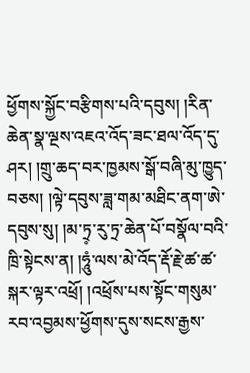ཕྱོགས་སྐྱོང་བརྩིགས་པའི་དབུས། །རིན་ཆེན་སྣ་ལྔས་འཇའ་འོད་ཟང་ཐལ་འོད་དུ་ཤར། །གྲུ་ཆད་བར་ཁྱམས་སྒོ་བཞི་མུ་ཁྱུད་བཅས། །ལྟེ་དབུས་ཟླ་གམ་མཐིང་ནག་ཨེ་དབུས་སུ། །མ་ཏྲ༷་རུ་ཏྲ་ཆེན་པོ་བསྣོལ་བའི་ཁྲི་སྟེངས་ན། །ཧཱུཾ་ལས་མེ་འོད་རྡོ་རྗེ་ཚ་ཚ་སྐར་ལྟར་འཕྲོ། །འཕྲོས་པས་སྟོང་གསུམ་རབ་འབྱམས་ཕྱོགས་དུས་སངས་རྒྱས་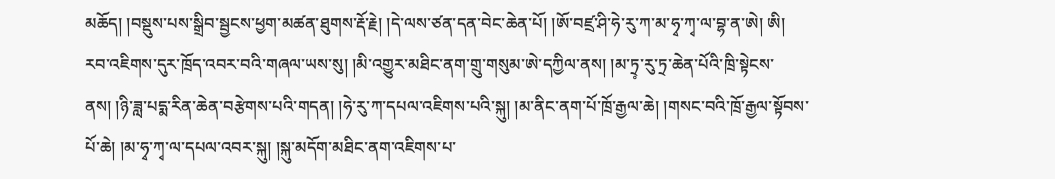མཆོད། །བསྡུས་པས་སྒྲིབ་སྦྱངས་ཕྱག་མཚན་ཐུགས་རྡོ་རྗེ། །དེ་ལས་ཙན་དན་བེང་ཆེན་པོ། །ཨོ་བཛྲ་ཤི་ཧེ་རུ་ཀ་མ་ཧྭ་ཀྭ་ལ་བྷ་ན་ཨེ། ཨི། རབ་འཇིགས་དུར་ཁྲོད་འབར་བའི་གཞལ་ཡས་སུ། །མི་འགྱུར་མཐིང་ནག་གྲུ་གསུམ་ཨེ་དཀྱིལ་ནས། །མ་ཏྲ༷་རུ་ཏྲ་ཆེན་པོའི་ཁྲི་སྟེངས་ནས། །ཉི་ཟླ་པདྨ་རིན་ཆེན་བརྩེགས་པའི་གདན། །ཧེ་རུ་ཀ་དཔལ་འཇིགས་པའི་སྐུ། །མ་ནིང་ནག་པོ་ཁྲོ་རྒྱལ་ཆེ། །གསང་བའི་ཁྲོ་རྒྱལ་སྟོབས་པོ་ཆེ། །མ་ཧྭ་ཀྭ་ལ་དཔལ་འབར་སྐུ། །སྐུ་མདོག་མཐིང་ནག་འཇིགས་པ་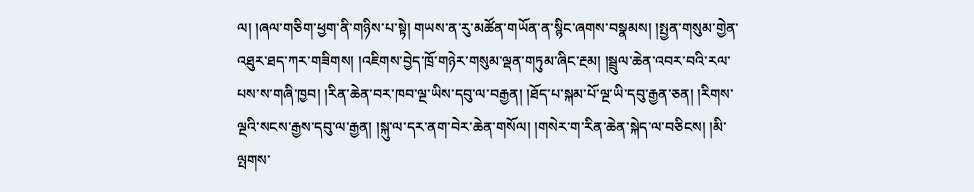ལ། །ཞལ་གཅིག་ཕྱག་ནི་གཉིས་པ་སྟེ། གཡས་ན་རུ་མཚོན་གཡོན་ན་སྙིང་ཞགས་བསྣམས། །སྤྱན་གསུམ་གྱེན་འཐུར་ཐད་ཀར་གཟིགས། །འཇིགས་བྱེད་ཁྲོ་གཉེར་གསུམ་ལྡན་གཏུམ་ཞིང་རྔམ། །སྦྲུལ་ཆེན་འབར་བའི་རལ་པས་ས་གཞི་ཁྱབ། །རིན་ཆེན་བར་ཁབ་ལྔ་ཡིས་དབུ་ལ་བརྒྱན། །ཐོད་པ་སྐམ་པོ་ལྔ་ཡི་དབུ་རྒྱན་ཅན། །རིགས་ལྔའི་སངས་རྒྱས་དབུ་ལ་རྒྱན། །སྐུ་ལ་དར་ནག་བེར་ཆེན་གསོལ། །གསེར་ག་རིན་ཆེན་སྐེད་ལ་བཅིངས། །མི་ལྤགས་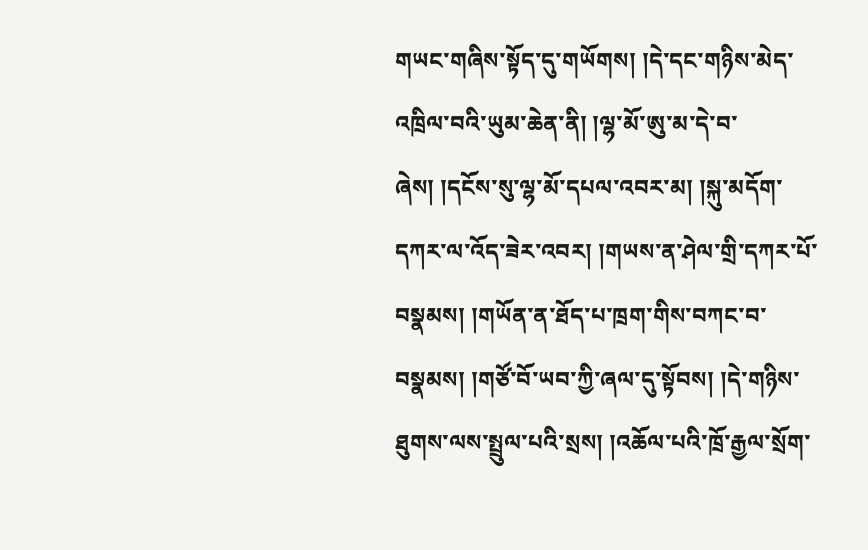གཡང་གཞིས་སྟོད་དུ་གཡོགས། །དེ་དང་གཉིས་མེད་འཁྲིལ་བའི་ཡུམ་ཆེན་ནི། །ལྷ་མོ་ཨུ་མ་དེ་བ་ཞེས། །དངོས་སུ་ལྷ་མོ་དཔལ་འབར་མ། །སྐུ་མདོག་དཀར་ལ་འོད་ཟེར་འབར། །གཡས་ན་ཤེལ་གྲི་དཀར་པོ་བསྣམས། །གཡོན་ན་ཐོད་པ་ཁྲག་གིས་བཀང་བ་བསྣམས། །གཙོ་བོ་ཡབ་ཀྱི་ཞལ་དུ་སྟོབས། །དེ་གཉིས་ཐུགས་ལས་སྤྲུལ་པའི་སྲས། །འཆོལ་པའི་ཁྲོ་རྒྱལ་སྲོག་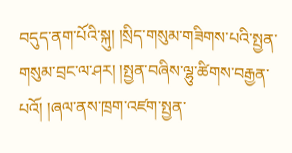བདུད་ནག་པོའི་སྐུ། །སྲིད་གསུམ་གཟིགས་པའི་སྤྱན་གསུམ་བྲང་ལ་ཤར། །སྤྱན་བཞིས་ལྷུ་ཚིགས་བརྒྱན་པའོ། །ཞལ་ནས་ཁྲག་འཛག་སྤྱན་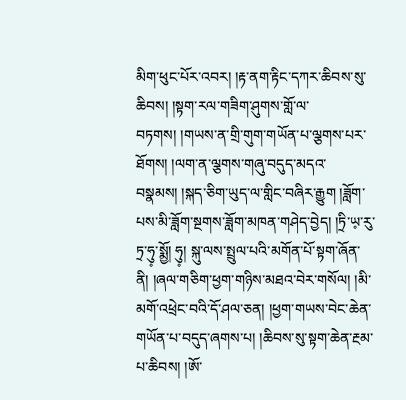མིག་ཕུང་པོར་འབར། །རྟ་ནག་རྟིང་དཀར་ཆིབས་སུ་ཆིབས། །སྟག་རལ་གཟིག་ཤུགས་གློ་ལ་བཏགས། །གཡས་ན་གྲི་གུག་གཡོན་པ་ལྕགས་པར་ཐོགས། །ལག་ན་ལྕགས་གཞུ་བདུད་མདའ་བསྣམས། །སྐད་ཅིག་ཡུད་ལ་གླིང་བཞིར་རྒྱུག །ཟློག་པས་མི་ཟློག་སྔགས་ཟློག་མཁན་གཤེད་བྱེད། །ཏྲི་ཡ༷་རུ་ཏྲ་ཧུ༷་སྨྱོ། ཧུ༷། སྐུ་ལས་སྤྲུལ་པའི་མགོན་པོ་སྟག་ཞོན་ནི། །ཞལ་གཅིག་ཕྱག་གཉིས་མཐའ་བེར་གསོལ། །མི་མགོ་འཕྲེང་བའི་དོ་ཤལ་ཅན། །ཕྱག་གཡས་བེང་ཆེན་གཡོན་པ་བདུད་ཞགས་པ། །ཆིབས་སུ་སྟག་ཆེན་རྔམ་པ་ཆིབས། །ཨོ་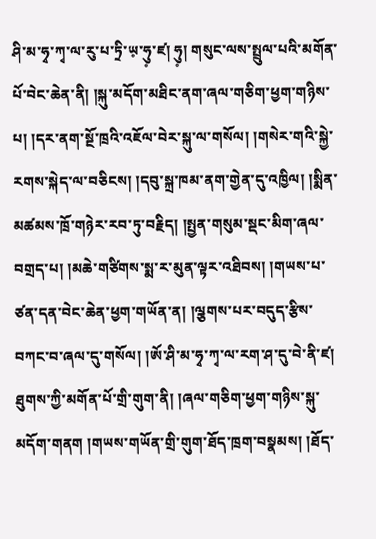ཤི་མ་ཧྭ་ཀྭ་ལ་རུ་པ་ཏྲི་ཡ༷་ཧུ༷་ཛ། ཧུ༷། གསུང་ལས་སྤྲུལ་པའི་མགོན་པོ་བེང་ཆེན་ནི། །སྐུ་མདོག་མཐིང་ནག་ཞལ་གཅིག་ཕྱག་གཉིས་པ། །དར་ནག་སྔོ་ཁྲའི་འཇོལ་བེར་སྐུ་ལ་གསོལ། །གསེར་གའི་སྐྱེ་རགས་སྐེད་ལ་བཅིངས། །དབུ་སྐྲ་ཁམ་ནག་གྱེན་དུ་འཁྱིལ། །སྨིན་མཚམས་ཁྲོ་གཉེར་རབ་ཏུ་བརྗིད། །སྤྱན་གསུམ་སྡང་མིག་ཞལ་བགྲད་པ། །མཆེ་གཙིགས་སྨ་ར་མུན་ལྟར་འཐིབས། །གཡས་པ་ཙན་དན་བེང་ཆེན་ཕྱག་གཡོན་ན། །ལྕགས་པར་བདུད་རྩིས་བཀང་བ་ཞལ་དུ་གསོལ། །ཨོ་ཤི་མ་ཧྭ་ཀྭ་ལ་རག་ཤ་དུ་བེ་ནི་ཛ། ཐུགས་ཀྱི་མགོན་པོ་གྲི་གུག་ནི། །ཞལ་གཅིག་ཕྱག་གཉིས་སྐུ་མདོག་གནག །གཡས་གཡོན་གྲི་གུག་ཐོད་ཁྲག་བསྣམས། །ཐོད་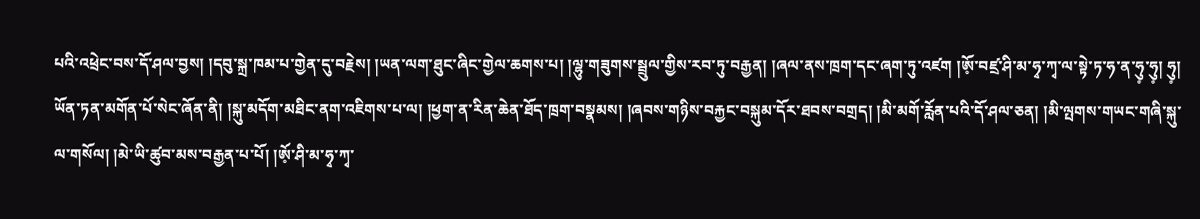པའི་འཕྲེང་བས་དོ་ཤལ་བྱས། །དབུ་སྐྲ་ཁམ་པ་གྱེན་དུ་བརྗེས། །ཡན་ལག་ཐུང་ཞིང་གྱེལ་ཆགས་པ། །ལྷུ་གཟུགས་སྦྲུལ་གྱིས་རབ་ཏུ་བརྒྱན། །ཞལ་ནས་ཁྲག་དང་ཞག་ཏུ་འཛག །ཨོ༷་བཛྲ་ཤི་མ་ཧྭ་ཀྭ་ལ་སྟེ་ཏ་ཧ་ན་ཧུ༷་ཧུ༷། ཧུ༷། ཡོན་ཏན་མགོན་པོ་སེང་ཞོན་ནི། །སྐུ་མདོག་མཐིང་ནག་འཇིགས་པ་ལ། །ཕྱག་ན་རིན་ཆེན་ཐོད་ཁྲག་བསྣམས། །ཞབས་གཉིས་བརྐྱང་བསྐུམ་དོར་ཐབས་བགྲད། །མི་མགོ་རློན་པའི་དོ་ཤལ་ཅན། །མི་ལྤགས་གཡང་གཞི་སྐུ་ལ་གསོལ། །མེ་ཡི་ཚུབ་མས་བརྒྱན་པ་པོ། །ཨོ༷་ཤི་མ་ཧྭ་ཀྭ་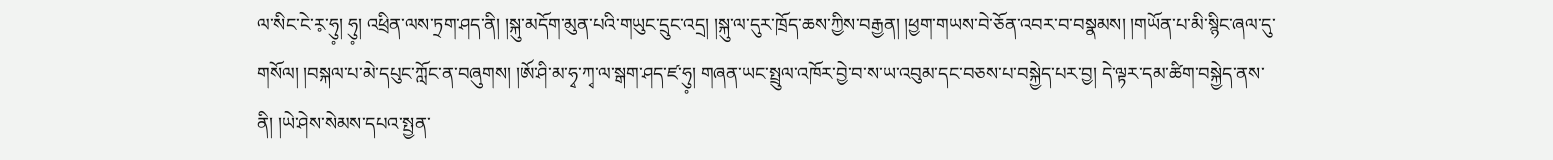ལ་སིང་ངེ་ར༷་ཧུ༷། ཧུ༷། འཕྲིན་ལས་ཏྲག་ཤད་ནི། །སྐུ་མདོག་མུན་པའི་གཡུང་དྲུང་འདྲ། །སྐུ་ལ་དུར་ཁྲོད་ཆས་ཀྱིས་བརྒྱན། །ཕྱག་གཡས་བེ་ཅོན་འབར་བ་བསྣམས། །གཡོན་པ་མི་སྙིང་ཞལ་དུ་གསོལ། །བསྐལ་པ་མེ་དཔུང་ཀློང་ན་བཞུགས། །ཨོ་ཤི་མ་ཧྭ་ཀྭ་ལ་སྒག་ཤད་ཛ་ཧུ༷། གཞན་ཡང་སྤྲུལ་འཁོར་བྱེ་བ་ས་ཡ་འབུམ་དང་བཅས་པ་བསྐྱེད་པར་བྱ། དེ་ལྟར་དམ་ཚིག་བསྐྱེད་ནས་ནི། །ཡེ་ཤེས་སེམས་དཔའ་སྤྱན་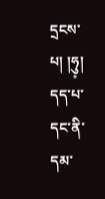དྲངས་པ། །ཧུ༷། དད་པ་དང་ནི་དམ་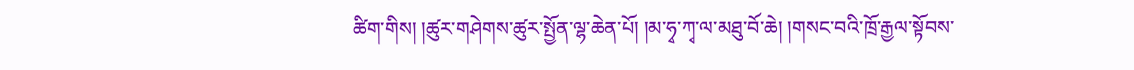ཚིག་གིས། །ཚུར་གཤེགས་ཚུར་སྤྱོན་ལྷ་ཆེན་པོ། །མ་ཧྭ་ཀྭ་ལ་མཐུ་བོ་ཆེ། །གསང་བའི་ཁྲོ་རྒྱལ་སྟོབས་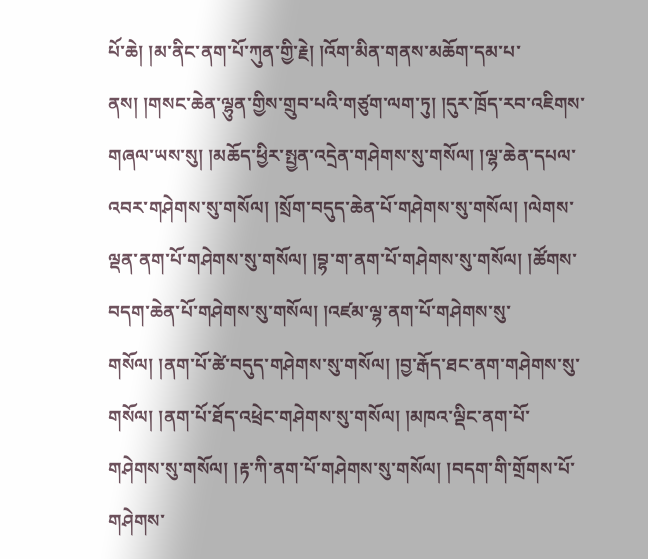པོ་ཆེ། །མ་ནིང་ནག་པོ་ཀུན་གྱི་རྗེ། །འོག་མིན་གནས་མཆོག་དམ་པ་ནས། །གསང་ཆེན་ལྷུན་གྱིས་གྲུབ་པའི་གཙུག་ལག་ཏུ། །དུར་ཁྲོད་རབ་འཇིགས་གཞལ་ཡས་སུ། །མཆོད་ཕྱིར་སྤྱན་འདྲེན་གཤེགས་སུ་གསོལ། །ལྷ་ཆེན་དཔལ་འབར་གཤེགས་སུ་གསོལ། །སྲོག་བདུད་ཆེན་པོ་གཤེགས་སུ་གསོལ། །ལེགས་ལྡན་ནག་པོ་གཤེགས་སུ་གསོལ། །བྷ་ག་ནག་པོ་གཤེགས་སུ་གསོལ། །ཚོགས་བདག་ཆེན་པོ་གཤེགས་སུ་གསོལ། །འཛམ་ལྷ་ནག་པོ་གཤེགས་སུ་གསོལ། །ནག་པོ་ཚེ་བདུད་གཤེགས་སུ་གསོལ། །བྱ་རྒོད་ཐང་ནག་གཤེགས་སུ་གསོལ། །ནག་པོ་ཐོད་འཕྲེང་གཤེགས་སུ་གསོལ། །མཁའ་ལྡིང་ནག་པོ་གཤེགས་སུ་གསོལ། །རྟ་ཀི་ནག་པོ་གཤེགས་སུ་གསོལ། །བདག་གི་གྲོགས་པོ་གཤེགས་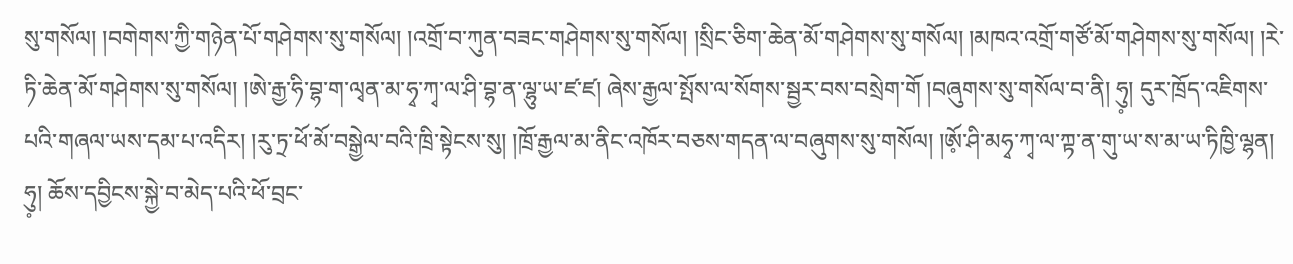སུ་གསོལ། །བགེགས་ཀྱི་གཉེན་པོ་གཤེགས་སུ་གསོལ། །འགྲོ་བ་ཀུན་བཟང་གཤེགས་སུ་གསོལ། །སྲིང་ཅིག་ཆེན་མོ་གཤེགས་སུ་གསོལ། །མཁའ་འགྲོ་གཙོ་མོ་གཤེགས་སུ་གསོལ། །རེ་ཏི་ཆེན་མོ་གཤེགས་སུ་གསོལ། །ཨེ་རྒྱ་ཧི་བྷ་ག་ལྭན་མ་ཧྭ་ཀྭ་ལ་ཤི་བྷ་ན་ལྷུ་ཡ་ཛ་ཛ། ཞེས་རྒྱལ་སྤོས་ལ་སོགས་སྦྱར་བས་བསྲེག་གོ །བཞུགས་སུ་གསོལ་བ་ནི། ཧུ༷། དུར་ཁྲོད་འཇིགས་པའི་གཞལ་ཡས་དམ་པ་འདིར། །རུ་ཏྲ་ཕོ་མོ་བསྒྱེལ་བའི་ཁྲི་སྟེངས་སུ། །ཁྲོ་རྒྱལ་མ་ནིང་འཁོར་བཅས་གདན་ལ་བཞུགས་སུ་གསོལ། །ཨོ༷་ཤི་མཧྭ་ཀྭ་ལ་ཀྟ་ན་གུ་ཡ་ས་མ་ཡ་ཏིཁྱི་ལྷན། ཧུ༷། ཆོས་དབྱིངས་སྐྱེ་བ་མེད་པའི་ཕོ་བྲང་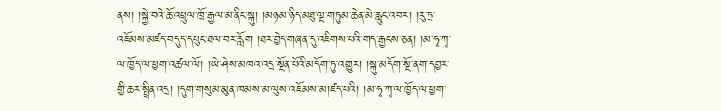ནས། །སྐྱེ་བའེ་ཆོ་འཕྲུལ་ཁྲོ་རྒྱལ་མ་ནིང་སྐུ། །མཉམ་ཉིད་མཐུ་ལྔ་གཏུམ་ཆེན་མེ་རླུང་འབར། །རུ་ཏྲ་འཇོམས་མཛད་བདུད་དཔུང་ཐལ་བར་རློག །ཐར་བྱེད་གཞན་དུ་འཇིགས་པའི་གད་རྒྱངས་ཅན། །མ་ཧྭ་ཀྭ་ལ་ཁྱོད་ལ་ཕྱག་འཚལ་ལོ། །ཡེ་ཤེས་མཁའ་འདྲ་སྔོན་པོའི་མདོག་ཏུ་འགྱུར། །སྐུ་མདོག་སྔོ་ནག་དབྱར་གྱི་ཆར་སྤྲིན་འདྲ། །དུག་གསུམ་མུན་ཁམས་མ་ལུས་འཇོམས་མ།ཛད་པའི། །མ་ཧྭ་ཀྭ་ལ་ཁྱོད་ལ་ཕྱག་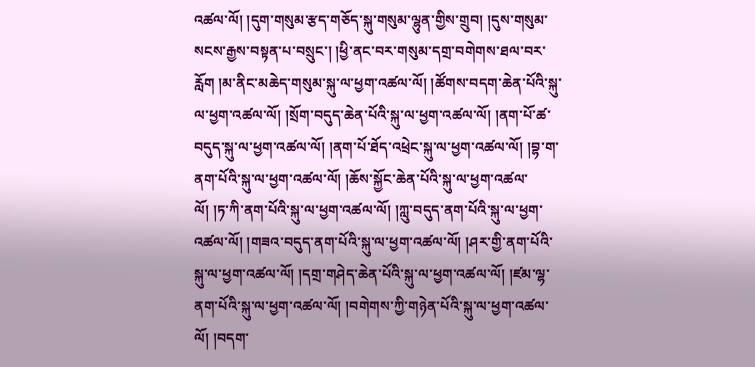འཚལ་ལོ། །དུག་གསུམ་རྩད་གཅོད་སྐུ་གསུམ་ལྷུན་གྱིས་གྲུབ། །དུས་གསུམ་སངས་རྒྱས་བསྟན་པ་བསྲུང་། །ཕྱི་ནང་བར་གསུམ་དགྲ་བགེགས་ཐལ་བར་རློག །མ་ནིང་མཆེད་གསུམ་སྐུ་ལ་ཕྱག་འཚལ་ལོ། །ཚོགས་བདག་ཆེན་པོའི་སྐུ་ལ་ཕྱག་འཚལ་ལོ། །སྲོག་བདུད་ཆེན་པོའི་སྐུ་ལ་ཕྱག་འཚལ་ལོ། །ནག་པོ་ཚ་བདུད་སྐུ་ལ་ཕྱག་འཚལ་ལོ། །ནག་པོ་ཐོད་འཕྲེང་སྐུ་ལ་ཕྱག་འཚལ་ལོ། །བྷ་ག་ནག་པོའི་སྐུ་ལ་ཕྱག་འཚལ་ལོ། །ཆོས་སྐྱོང་ཆེན་པོའི་སྐུ་ལ་ཕྱག་འཚལ་ལོ། །ཏ་ཀི་ནག་པོའི་སྐུ་ལ་ཕྱག་འཚལ་ལོ། །ཀླུ་བདུད་ནག་པོའི་སྐུ་ལ་ཕྱག་འཚལ་ལོ། །གཟའ་བདུད་ནག་པོའི་སྐུ་ལ་ཕྱག་འཚལ་ལོ། །ཤར་གྱི་ནག་པོའི་སྐུ་ལ་ཕྱག་འཚལ་ལོ། །དགྲ་གཤེད་ཆེན་པོའི་སྐུ་ལ་ཕྱག་འཚལ་ལོ། །ཛམ་ལྷ་ནག་པོའི་སྐུ་ལ་ཕྱག་འཚལ་ལོ། །བགེགས་ཀྱི་གཉེན་པོའི་སྐུ་ལ་ཕྱག་འཚལ་ལོ། །བདག་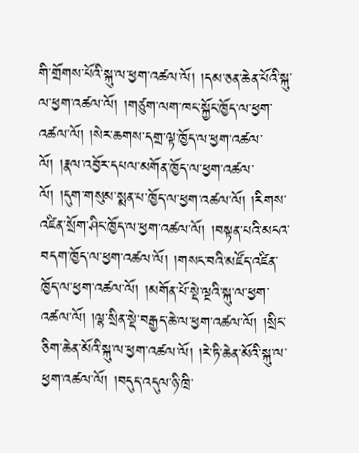གི་གྲོགས་པོའི་སྐུ་ལ་ཕྱག་འཚལ་ལོ། །དམ་ཅན་ཆེན་པོའི་སྐུ་ལ་ཕྱག་འཚལ་ལོ། །གཙུག་ལག་ཁང་སྐྱོང་ཁྱོད་ལ་ཕྱག་འཚལ་ལོ། །སེར་ཆགས་དགྲ་ལྟ་ཁྱོད་ལ་ཕྱག་འཚལ་ལོ། །རྣལ་འབྱོར་དཔལ་མགོན་ཁྱོད་ལ་ཕྱག་འཚལ་ལོ། །དུག་གསུམ་སྨན་པ་ཁྱོད་ལ་ཕྱག་འཚལ་ལོ། །རིགས་འཛིན་སྲོག་ཤིང་ཁྱོད་ལ་ཕྱག་འཚལ་ལོ། །བསྟན་པའི་མངའ་བདག་ཁྱོད་ལ་ཕྱག་འཚལ་ལོ། །གསང་བའི་མཛོད་འཛིན་ཁྱོད་ལ་ཕྱག་འཚལ་ལོ། །མགོན་པོ་སྡེ་ལྔའི་སྐུ་ལ་ཕྱག་འཚལ་ལོ། །ལྷ་སྲིན་སྡེ་བརྒྱད་ཆེ་ལ་ཕྱག་འཚལ་ལོ། །སྲིང་ཅིག་ཆེན་མོའི་སྐུ་ལ་ཕྱག་འཚལ་ལོ། །རེ་ཏི་ཆེན་མོའི་སྐུ་ལ་ཕྱག་འཚལ་ལོ། །བདུད་འདུལ་ཉི་ཁྲི་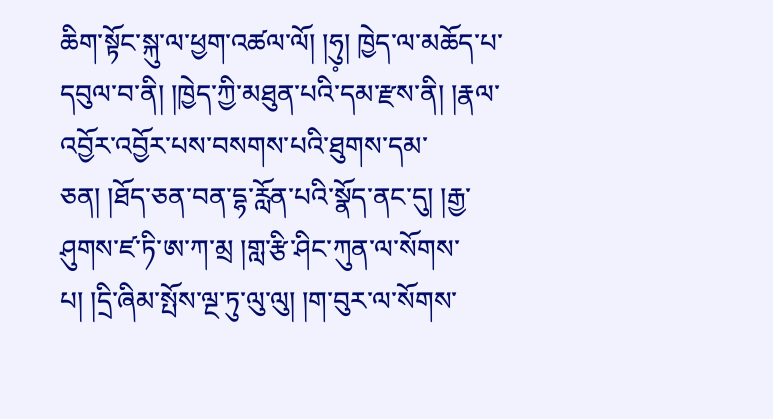ཆིག་སྟོང་སྐུ་ལ་ཕྱག་འཚལ་ལོ། །ཧུ༷། ཁྱེད་ལ་མཆོད་པ་དབུལ་བ་ནི། །ཁྱེད་ཀྱི་མཐུན་པའི་དམ་རྫས་ནི། །རྣལ་འབྱོར་འབྱོར་པས་བསགས་པའི་ཐུགས་དམ་ཅན། །ཐོད་ཅན་བན་དྷ་རློན་པའི་སྣོད་ནང་དུ། །རྒྱ་ཤུགས་ཛ་ཏི་ཨ་ཀ་མྲ །གླ་རྩི་ཤིང་ཀུན་ལ་སོགས་པ། །དྲི་ཞིམ་སྤོས་ལྔ་ཏུ་ལུ་ལུ། །ག་བུར་ལ་སོགས་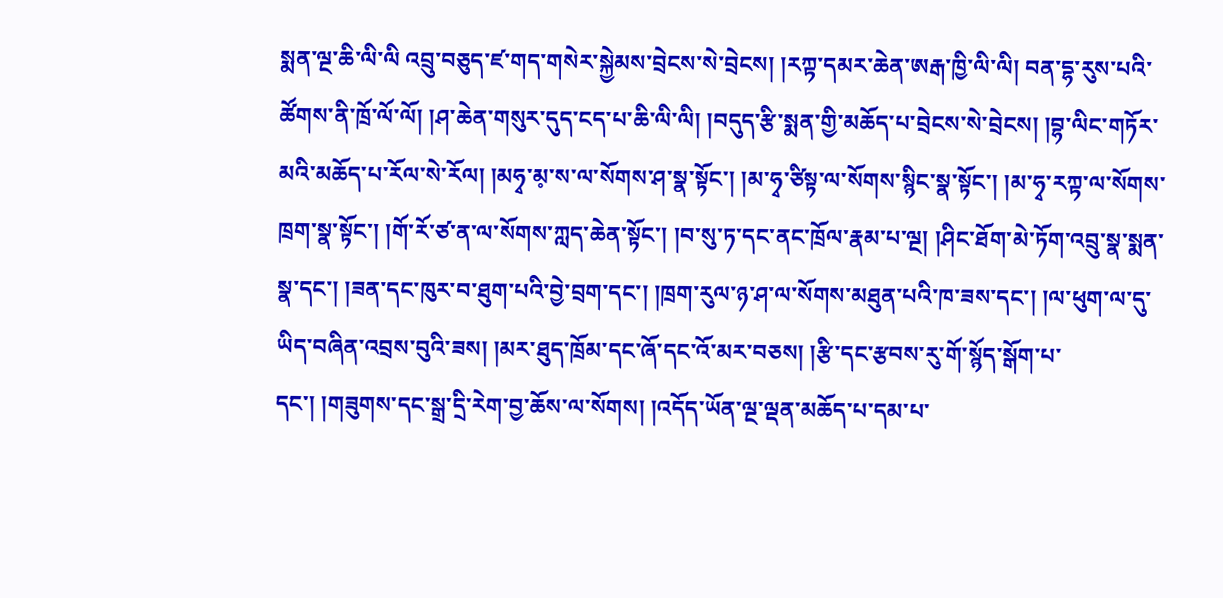སྨན་ལྔ་ཆི་ལི་ལི འབྲུ་བཅུད་ཛ་གད་གསེར་སྐྱེམས་བྲེངས་སེ་བྲེངས། །རཀྟ་དམར་ཆེན་ཨརྒ་ཁྱི་ལི་ལི། བན་དྷ་རུས་པའི་ཚོགས་ནི་ཁྲོ་ལོ་ལོ། །ཤ་ཆེན་གསུར་དུད་ངད་པ་ཆི་ལི་ལི། །བདུད་རྩི་སྨན་གྱི་མཆོད་པ་བྲེངས་སེ་བྲེངས། །བྷ་ལིང་གཏོར་མའི་མཆོད་པ་རོལ་སེ་རོལ། །མཧྭ་མ༷་ས་ལ་སོགས་ཤ་སྣ་སྟོང་། །མ་ཧྭ་ཙིསྟ་ལ་སོགས་སྙིང་སྣ་སྟོང་། །མ་ཧྭ་རཀྟ་ལ་སོགས་ཁྲག་སྣ་སྟོང་། །གོ་རོ་ཙ་ན་ལ་སོགས་ཀླད་ཆེན་སྟོང་། །བ་སུ་ཏ་དང་ནང་ཁྲོལ་རྣམ་པ་ལྔ། །ཤིང་ཐོག་མེ་ཏོག་འབྲུ་སྣ་སྨན་སྣ་དང་། །ཟན་དང་ཁུར་བ་ཐུག་པའི་བྱེ་བྲག་དང་། །ཁྲག་རུལ་ཉ་ཤ་ལ་སོགས་མཐུན་པའི་ཁ་ཟས་དང་། །ལ་ཕུག་ལ་དུ་ཡིད་བཞིན་འབྲས་བུའི་ཟས། །མར་ཐུད་ཁྲོམ་དང་ཞོ་དང་འོ་མར་བཅས། །རྩི་དང་རྩབས་རུ་གོ་སྙོད་སྒོག་པ་དང་། །གཟུགས་དང་སྒྲ་དྲི་རེག་བྱ་ཆོས་ལ་སོགས། །འདོད་ཡོན་ལྔ་ལྡན་མཆོད་པ་དམ་པ་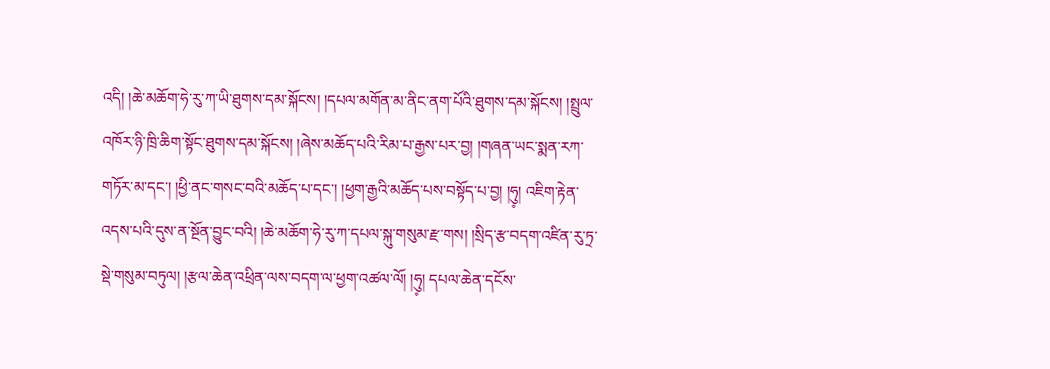འདི། །ཆེ་མཆོག་ཧེ་རུ་ཀ་ཡི་ཐུགས་དམ་སྐོངས། །དཔལ་མགོན་མ་ནིང་ནག་པོའི་ཐུགས་དམ་སྐོངས། །སྤྲུལ་འཁོར་ཉི་ཁྲི་ཆིག་སྟོང་ཐུགས་དམ་སྐོངས། །ཞེས་མཆོད་པའི་རིམ་པ་རྒྱས་པར་བྱ། །གཞན་ཡང་སྨན་རཀ་གཏོར་མ་དང་། །ཕྱི་ནང་གསང་བའི་མཆོད་པ་དང་། །ཕྱག་རྒྱའི་མཆོད་པས་བསྟོད་པ་བྱ། །ཧུ༷། འཇིག་རྟེན་འདས་པའི་དུས་ན་སྔོན་བྱུང་བའི། །ཆེ་མཆོག་ཧེ་རུ་ཀ་དཔལ་སྐུ་གསུམ་རྫ་གས། །སྲིད་རྩ་བདག་འཛིན་རུ་ཏྲ་སྡེ་གསུམ་བཏུལ། །རྩལ་ཆེན་འཕྲིན་ལས་བདག་ལ་ཕྱག་འཚལ་ལོ། །ཧུ༷། དཔལ་ཆེན་དངོས་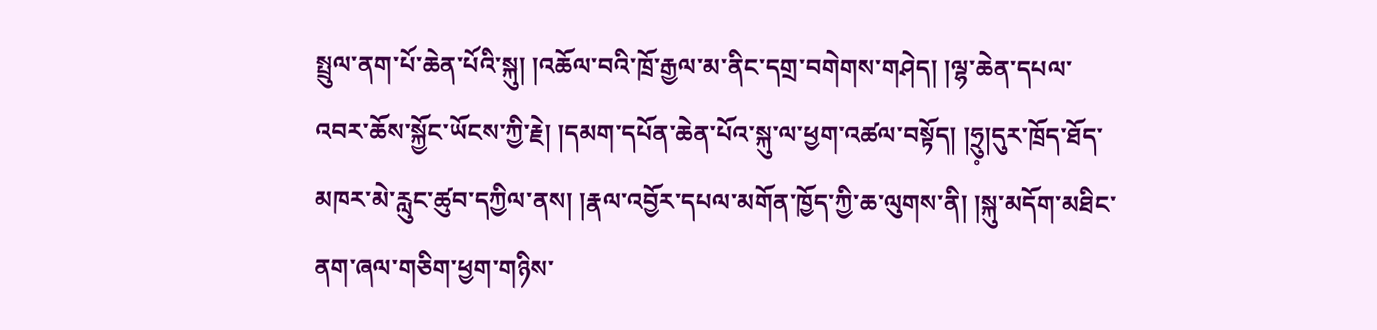སྤྲུལ་ནག་པོ་ཆེན་པོའི་སྐུ། །འཆོལ་བའི་ཁྲོ་རྒྱལ་མ་ནིང་དགྲ་བགེགས་གཤེད། །ལྷ་ཆེན་དཔལ་འབར་ཆོས་སྐྱོང་ཡོངས་ཀྱི་རྗེ། །དམག་དཔོན་ཆེན་པོའ་སྐུ་ལ་ཕྱག་འཚལ་བསྟོད། །ཧྲུ༷།དུར་ཁྲོད་ཐོད་མཁར་མེ་རླུང་ཚུབ་དཀྱིལ་ནས། །རྣལ་འབྱོར་དཔལ་མགོན་ཁྱོད་ཀྱི་ཆ་ལུགས་ནི། །སྐུ་མདོག་མཐིང་ནག་ཞལ་གཅིག་ཕྱག་གཉིས་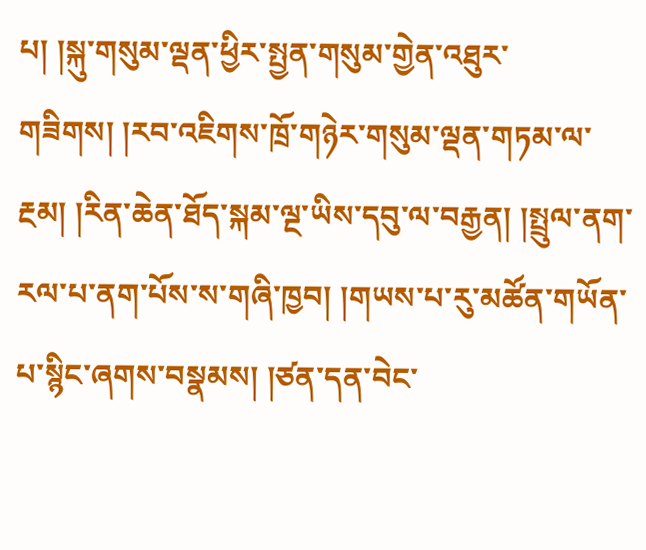པ། །སྐུ་གསུམ་ལྡན་ཕྱིར་སྤྱན་གསུམ་གྱེན་འཐུར་གཟིགས། །རབ་འཇིགས་ཁྲོ་གཉེར་གསུམ་ལྡན་གཏམ་ལ་རྔམ། །རིན་ཆེན་ཐོད་སྐམ་ལྔ་ཡིས་དབུ་ལ་བརྒྱན། །སྤྲུལ་ནག་རལ་པ་ནག་པོས་ས་གཞི་ཁྱབ། །གཡས་པ་རུ་མཚོན་གཡོན་པ་སྙིང་ཞགས་བསྣམས། །ཙན་དན་བེང་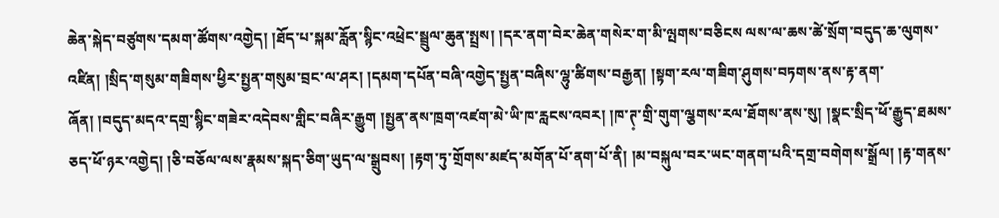ཆེན་སྐེད་བཙུགས་དམག་ཚོགས་འགྱེད། །ཐོད་པ་སྐམ་རློན་སྙིང་འཕྲེང་སྦྲུལ་ཆུན་སྤྲས། །དར་ནག་བེར་ཆེན་གསེར་ག་མི་ལྤགས་བཅིངས ལས་ལ་ཆས་ཚེ་སྲོག་བདུད་ཆ་ལུགས་འཛིན། །སྲིད་གསུམ་གཟིགས་ཕྱིར་སྤྱན་གསུམ་བྲང་ལ་ཤར། །དམག་དཔོན་བཞི་འགྱེད་སྤྱན་བཞིས་ལྷུ་ཚིགས་བརྒྱན། །སྟག་རལ་གཟིག་ཤུགས་བཏགས་ནས་རྟ་ནག་ཞོན། །བདུད་མདའ་དགྲ་སྙིང་གཟེར་འདེབས་གླིང་བཞིར་རྒྱུག །སྤྱན་ནས་ཁྲག་འཛག་མེ་ཡི་ཁ་རླངས་འབར། །ཁ་ཊ༷་གྲི་གུག་ལྕགས་རལ་ཐོགས་ནས་སུ། །སྣང་སྲིད་ཕོ་རྒྱུད་ཐམས་ཅད་ཕོ་ཉར་འགྱེད། །ཅི་བཅོལ་ལས་རྣམས་སྐད་ཅིག་ཡུད་ལ་སྒྲུབས། །རྟག་ཏུ་གྲོགས་མཛད་མགོན་པོ་ནག་པོ་ནི། །མ་བསྐུལ་བར་ཡང་གནག་པའི་དགྲ་བགེགས་སྒྲོལ། །རྟ་གནས་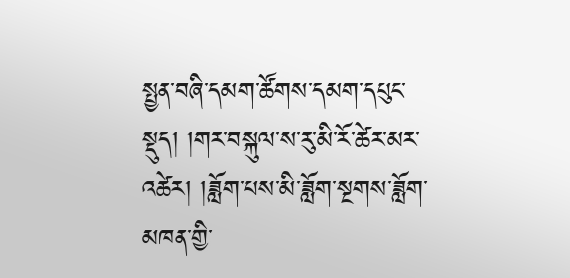སྤྱན་བཞི་དམག་ཚོགས་དམག་དཔུང་སྡུད། །གར་བསྐུལ་ས་རུ་མི་རོ་ཚེར་མར་འཚེར། །ཟློག་པས་མི་ཟློག་སྔགས་ཟློག་མཁན་གྱི་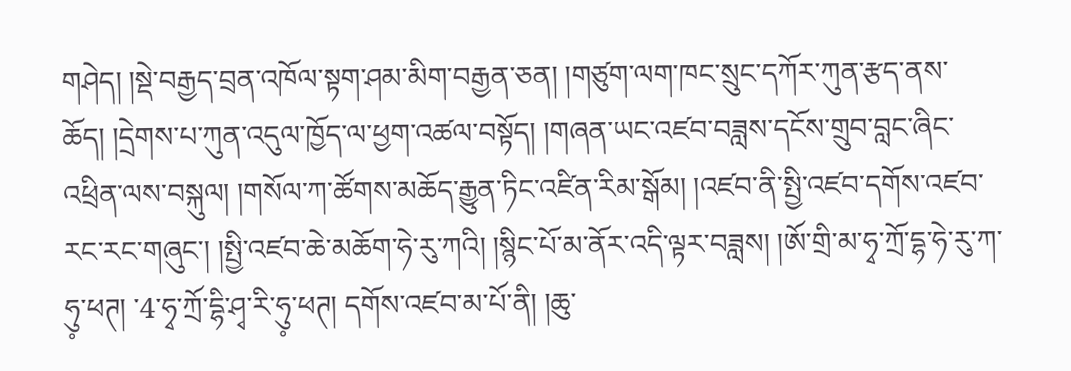གཤེད། །སྡེ་བརྒྱད་བྲན་འཁོལ་སྟག་ཤམ་མིག་བརྒྱན་ཅན། །གཙུག་ལག་ཁང་སྲུང་དཀོར་ཀུན་རྩད་ནས་ཆོད། །དྲེགས་པ་ཀུན་འདུལ་ཁྱོད་ལ་ཕྱག་འཚལ་བསྟོད། །གཞན་ཡང་འཛབ་བཟླས་དངོས་གྲུབ་བླང་ཞིང་འཕྲིན་ལས་བསྐུལ། །གསོལ་ཀ་ཚོགས་མཆོད་རྒྱུན་ཏིང་འཛིན་རིམ་སྒོམ། །འཛབ་ནི་སྤྱི་འཛབ་དགོས་འཛབ་རང་རང་གཞུང་། །སྤྱི་འཛབ་ཆེ་མཆོག་ཧེ་རུ་ཀའི། །སྙིང་པོ་མ་ནོར་འདི་ལྟར་བཟླས། །ཨོ་གྲི་མ་ཧྭ་ཀྲོ་དྷ་ཧེ་རུ་ཀ་ཧུ༷་ཕཊ། ་4་ཧྭ་ཀྲོ་དྷི་ཤྭ་རི་ཧུ༷་ཕཊ། དགོས་འཛབ་མ་པོ་ནི། །ཆུ་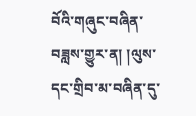བོའི་གཞུང་བཞིན་བཟླས་གྱུར་ན། །ལུས་དང་གྲིབ་མ་བཞིན་དུ་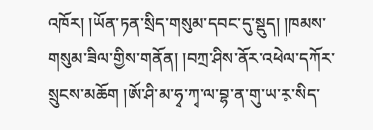འཁོར། །ཡོན་ཏན་སྲིད་གསུམ་དབང་དུ་སྡུད། །ཁམས་གསུམ་ཟིལ་གྱིས་གནོན། །བཀྲ་ཤིས་ནོར་འཕེལ་དཀོར་སྲུངས་མཆོག །ཨོ་ཤི་མ་ཧྭ་ཀྭ་ལ་བྷ་ན་གུ་ཡ་ར༷་སིད་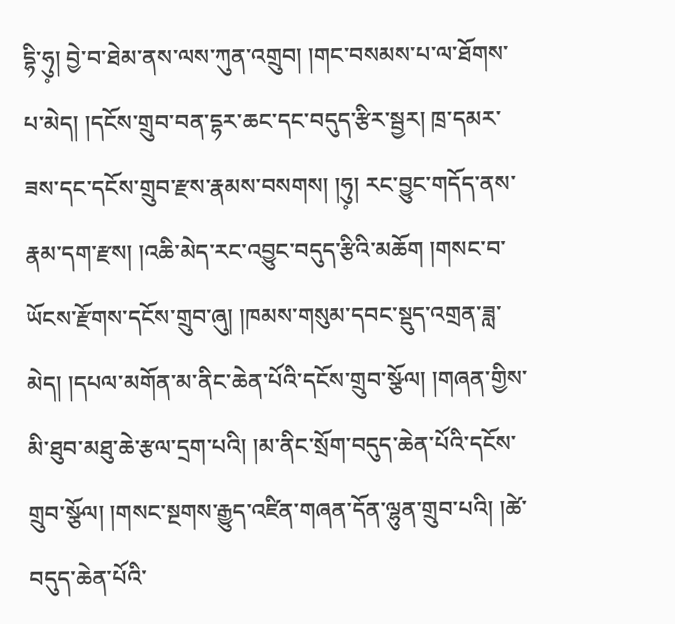དྷི་ཧུ༷། བྱེ་བ་ཐེམ་ནས་ལས་ཀུན་འགྲུབ། །གང་བསམས་པ་ལ་ཐོགས་པ་མེད། །དངོས་གྲུབ་བན་དྷར་ཆང་དང་བདུད་རྩིར་སྦྱར། ཁྲ་དམར་ཟས་དང་དངོས་གྲུབ་རྫས་རྣམས་བསགས། །ཧུ༷། རང་བྱུང་གདོད་ནས་རྣམ་དག་རྫས། །འཆི་མེད་རང་འབྱུང་བདུད་རྩིའི་མཆོག །གསང་བ་ཡོངས་རྫོགས་དངོས་གྲུབ་ཞུ། །ཁམས་གསུམ་དབང་སྡུད་འགྲན་ཟླ་མེད། །དཔལ་མགོན་མ་ནིང་ཆེན་པོའི་དངོས་གྲུབ་སྩོལ། །གཞན་གྱིས་མི་ཐུབ་མཐུ་ཆེ་རྩལ་དྲག་པའི། །མ་ནིང་སྲོག་བདུད་ཆེན་པོའི་དངོས་གྲུབ་སྩོལ། །གསང་སྔགས་རྒྱུད་འཛིན་གཞན་དོན་ལྷུན་གྲུབ་པའི། །ཚེ་བདུད་ཆེན་པོའི་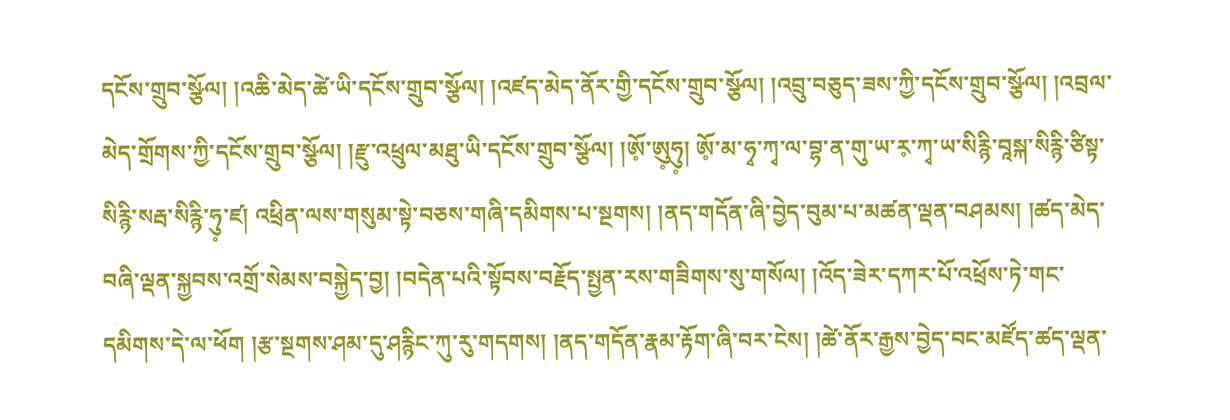དངོས་གྲུབ་སྩོལ། །འཆི་མེད་ཚེ་ཡི་དངོས་གྲུབ་སྩོལ། །འཛད་མེད་ནོར་གྱི་དངོས་གྲུབ་སྩོལ། །འབྲུ་བཅུད་ཟས་ཀྱི་དངོས་གྲུབ་སྩོལ། །འབྲལ་མེད་གྲོགས་ཀྱི་དངོས་གྲུབ་སྩོལ། །རྫུ་འཕྲུལ་མཐུ་ཡི་དངོས་གྲུབ་སྩོལ། །ཨོ༷་ཨུ༷ཧུ༷། ཨོ༷་མ་ཧྭ་ཀྭ་ལ་བྷ་ན་གུ་ཡ་ར༷་ཀྭ་ཡ་སིརྙི་བཱསྐ་སིརྙི་ཙིསྟ་སིརྙི་སརྦ་སིརྙི་ཧུ༷་ཛ། འཕྲིན་ལས་གསུམ་སྟེ་བཅས་གཞི་དམིགས་པ་སྔགས། །ནད་གདོན་ཞི་བྱེད་བུམ་པ་མཚན་ལྡན་བཤམས། །ཚད་མེད་བཞི་ལྡན་སྐྱབས་འགྲོ་སེམས་བསྐྱེད་བྱ། །བདེན་པའི་སྟོབས་བརྗོད་སྤྱན་རས་གཟིགས་སུ་གསོལ། །འོད་ཟེར་དཀར་པོ་འཕྲོས་ཏེ་གང་དམིགས་དེ་ལ་ཕོག །རྩ་སྔགས་ཤམ་དུ་ཤརྙིང་ཀུ་རུ་གདགས། །ནད་གདོན་རྣམ་རྟོག་ཞི་བར་ངེས། །ཚེ་ནོར་རྒྱས་བྱེད་བང་མཛོད་ཚད་ལྡན་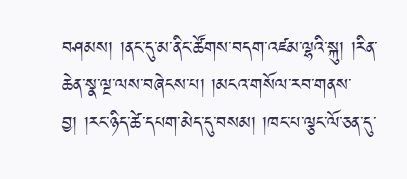བཤམས། །ནང་དུ་མ་ནིང་ཚོགས་བདག་འཛམ་ལྷའི་སྐུ། །རིན་ཆེན་སྣ་ལྔ་ལས་བཞེངས་པ། །མངའ་གསོལ་རབ་གནས་བྱ། །རང་ཉིད་ཚེ་དཔག་མེད་དུ་བསམ། །ཁང་པ་ལྕང་ལོ་ཅན་དུ་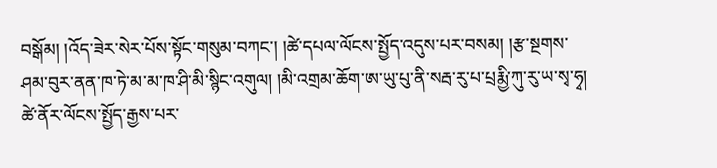བསྒོམ། །འོད་ཟེར་སེར་པོས་སྟོང་གསུམ་བཀང་། །ཚེ་དཔལ་ལོངས་སྤྱོད་འདུས་པར་བསམ། །རྩ་སྔགས་ཤམ་བུར་ནན་ཁ་ཏེ་མ་མ་ཁ་ཤི་མི་སྙིང་འགུལ། །མི་འགྲམ་ཆོག་ཨ་ཡུ་པུ་ནི་སརྦ་རུ་པ་པྲརྨྱི་ཀུ་རུ་ཡ་སྭ་ཧྭ། ཚེ་ནོར་ལོངས་སྤྱོད་རྒྱས་པར་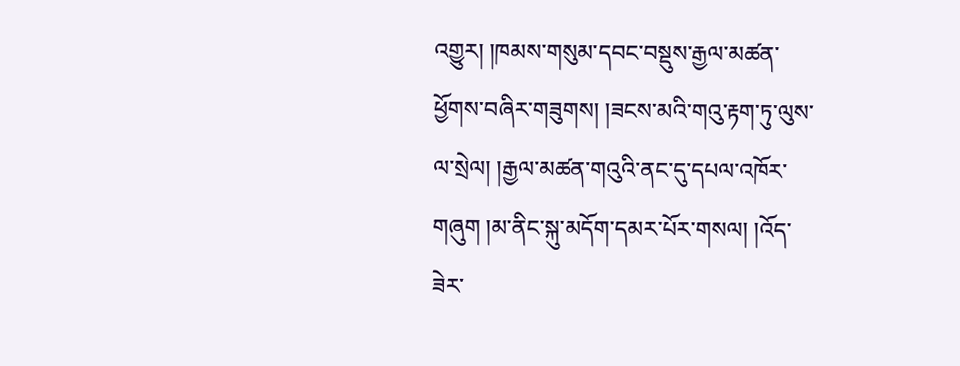འགྱུར། །ཁམས་གསུམ་དབང་བསྡུས་རྒྱལ་མཚན་ཕྱོགས་བཞིར་གཟུགས། །ཟངས་མའི་གའུ་རྟག་ཏུ་ལུས་ལ་སྲེལ། །རྒྱལ་མཚན་གའུའི་ནང་དུ་དཔལ་འཁོར་གཞུག །མ་ནིང་སྐུ་མདོག་དམར་པོར་གསལ། །འོད་ཟེར་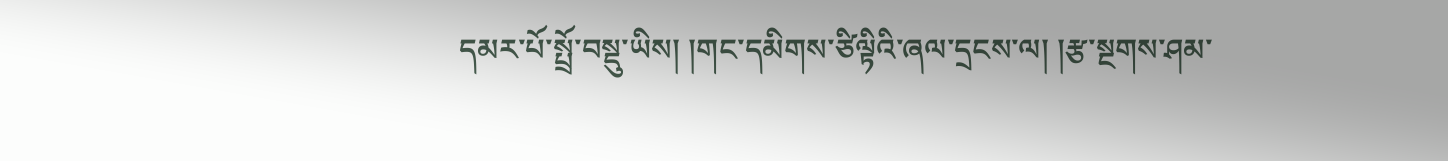དམར་པོ་སྤྲོ་བསྡུ་ཡིས། །གང་དམིགས་ཙིལྟིའི་ཞལ་དྲངས་ལ། །རྩ་སྔགས་ཤམ་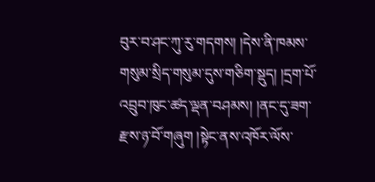བུར་བ་ཤང་ཀུ་རུ་གདགས། །དེས་ནི་ཁམས་གསུམ་སྲིད་གསུམ་དུས་གཅིག་སྡུད། །དྲག་པོ་འབྲུབ་ཁུང་ཚད་ལྡན་བཤམས། །ནང་དུ་ཟག་རྫས་ཉ་བོ་གཞུག །སྟེང་ནས་འཁོར་ལོས་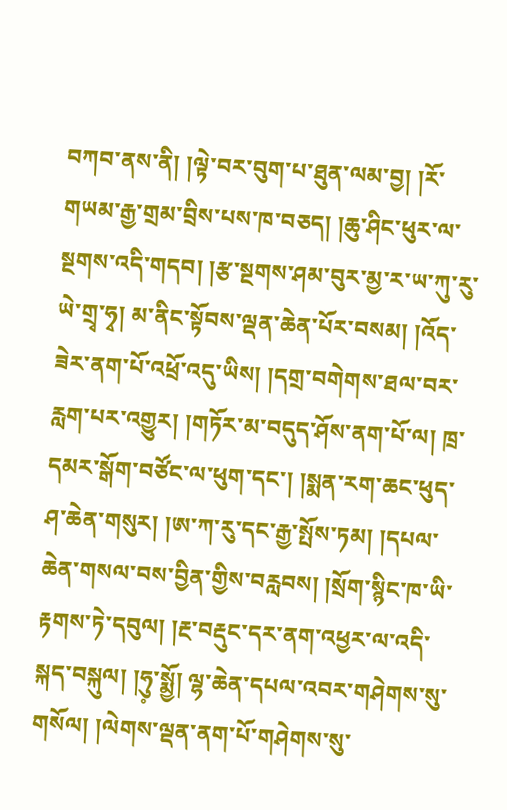བཀབ་ནས་ནི། །ལྟེ་བར་བུག་པ་ཐུན་ལམ་བྱ། །རོ་གཡམ་རྒྱ་གྲམ་བྲིས་པས་ཁ་བཅད། །ཆུ་ཤིང་ཕུར་ལ་སྔགས་འདི་གདབ། །རྩ་སྔགས་ཤམ་བུར་མྱ་ར་ཡ་ཀུ་རུ་ཡེ་གྲྭ་ཧྭ། མ་ནིང་སྟོབས་ལྡན་ཆེན་པོར་བསམ། །འོད་ཟེར་ནག་པོ་འཕྲོ་འདུ་ཡིས། །དགྲ་བགེགས་ཐལ་བར་རླག་པར་འགྱུར། །གཏོར་མ་བདུད་ཤོས་ནག་པོ་ལ། ཁྲ་དམར་སྒོག་བཙོང་ལ་ཕུག་དང་། །སྨན་རག་ཆང་ཕུད་ཤ་ཆེན་གསུར། །ཨ་ཀ་རུ་དང་རྒྱ་སྤོས་ཏམ། །དཔལ་ཆེན་གསལ་བས་བྱིན་གྱིས་བརླབས། །སྲོག་སྙིང་ཁ་ཡི་རྟགས་ཏེ་དབུལ། །རྔ་བརྡུང་དར་ནག་འཕྱར་ལ་འདི་སྐད་བསྐུལ། །ཧུ༷་སྨྱོ། ལྷ་ཆེན་དཔལ་འབར་གཤེགས་སུ་གསོལ། །ལེགས་ལྡན་ནག་པོ་གཤེགས་སུ་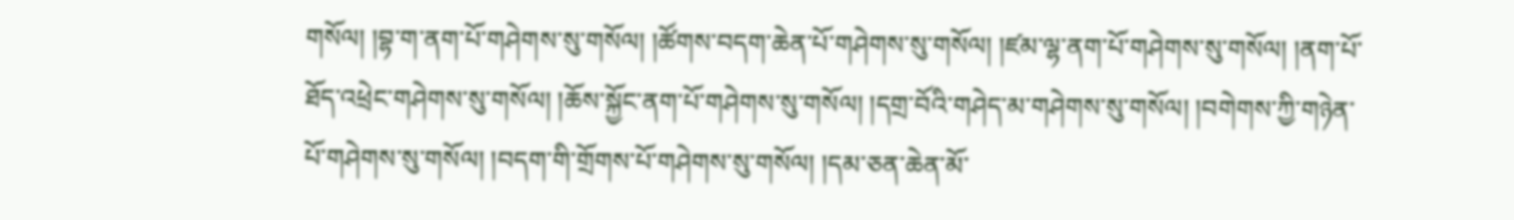གསོལ། །བྷ་ག་ནག་པོ་གཤེགས་སུ་གསོལ། །ཚོགས་བདག་ཆེན་པོ་གཤེགས་སུ་གསོལ། །ཛམ་ལྷ་ནག་པོ་གཤེགས་སུ་གསོལ། །ནག་པོ་ཐོད་འཕྲེང་གཤེགས་སུ་གསོལ། །ཆོས་སྐྱོང་ནག་པོ་གཤེགས་སུ་གསོལ། །དགྲ་བོའི་གཤེད་མ་གཤེགས་སུ་གསོལ། །བགེགས་ཀྱི་གཉེན་པོ་གཤེགས་སུ་གསོལ། །བདག་གི་གྲོགས་པོ་གཤེགས་སུ་གསོལ། །དམ་ཅན་ཆེན་མོ་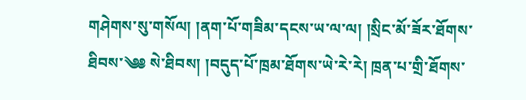གཤེགས་སུ་གསོལ། །ནག་པོ་གཟིམ་དངས་ཡ་ལ་ལ། །སྲིང་མོ་ཟོར་ཐོགས་ཐིབས་༄༅ སེ་ཐིབས། །བདུད་པོ་ཁྲམ་ཐོགས་ཡེ་རེ་རེ། ཁྲན་པ་གྲི་ཐོགས་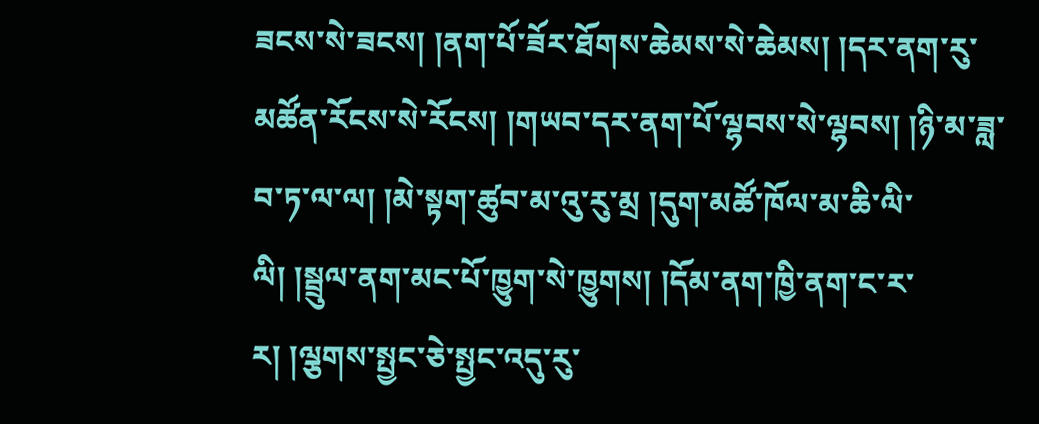ཟངས་སེ་ཟངས། །ནག་པོ་ཟོར་ཐོགས་ཆེམས་སེ་ཆེམས། །དར་ནག་རུ་མཚོན་རོངས་སེ་རོངས། །གཡབ་དར་ནག་པོ་ལྷབས་སེ་ལྷབས། །ཉི་མ་ཟླ་བ་ཏ་ལ་ལ། །མེ་སྟག་ཚུབ་མ་འུ་རུ་མྲ །དུག་མཚོ་ཁོལ་མ་ཆི་ལི་ལི། །སྦྲུལ་ནག་མང་པོ་ཁྱུག་སེ་ཁྱུགས། །དོམ་ནག་ཁྱི་ནག་ང་ར་ར། །ལྕགས་སྤྱང་ཅེ་སྤྱང་འདུ་རུ་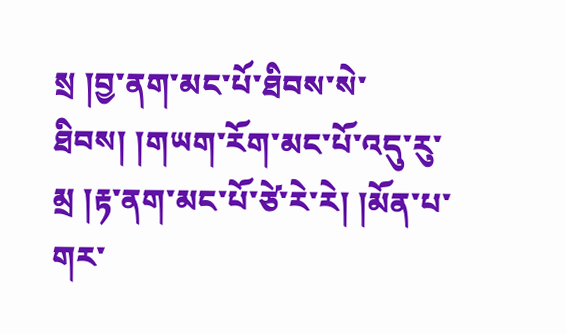སྲ །བྱ་ནག་མང་པོ་ཐིབས་སེ་ཐིབས། །གཡག་རོག་མང་པོ་འདུ་རུ་མྲ །རྟ་ནག་མང་པོ་ཙེ་རེ་རེ། །མོན་པ་གར་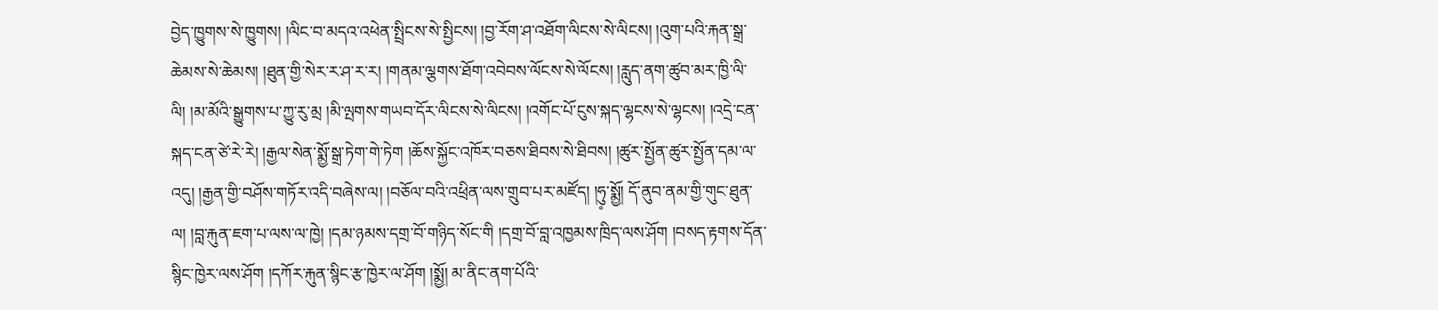བྱེད་ཁྱུགས་སེ་ཁྱུགས། །ལིང་བ་མདའ་འཕེན་སྤྲིངས་སེ་སྤྱིངས། །བྱ་རོག་ཤ་འཐོག་ལིངས་སེ་ལིངས། །འུག་པའི་རྐན་སྒྲ་ཆེམས་སེ་ཆེམས། །ཐུན་གྱི་སེར་ར་ཤ་ར་ར། །གནམ་ལྕགས་ཐོག་འབེབས་ལོངས་སེ་ལོངས། །རླུད་ནག་ཚུབ་མར་ཁྱི་ལི་ལི། །མ་མོའི་སྒྱུགས་པ་ཀྱུ་རུ་མྲ །མི་ལྤགས་གཡབ་དོར་ལིངས་སེ་ལིངས། །འགོང་པོ་ངུས་སྐད་ལྷངས་སེ་ལྷངས། །འདྲེ་ངན་སྐད་ངན་ཙེ་རེ་རེ། །རྒྱལ་སེན་སྨྱོ་སྒྲ་ཏེག་གེ་ཏེག །ཆོས་སྐྱོང་འཁོར་བཅས་ཐིབས་སེ་ཐིབས། །ཚུར་སྤྱོན་ཚུར་སྤྱོན་དམ་ལ་འདུ། །རྒྱན་གྱི་བཤོས་གཏོར་འདི་བཞེས་ལ། །བཅོལ་བའི་འཕྲིན་ལས་གྲུབ་པར་མཛོད། །ཧུ༷་སྨྱོ། དོ་ནུབ་ནམ་གྱི་གུང་ཐུན་ལ། །བླ་རྐུན་ཇག་པ་ལས་ལ་ཁྱེ། །དམ་ཉམས་དགྲ་བོ་གཉིད་སོང་གི །དགྲ་བོ་བླ་འཁྱམས་ཁྲིད་ལས་ཤོག །བསད་རྟགས་དོན་སྙིང་ཁྱེར་ལས་ཤོག །དཀོར་རྐུན་སྙིང་རྩ་ཁྱེར་ལ་ཤོག །སྨྱོ། མ་ནིང་ནག་པོའི་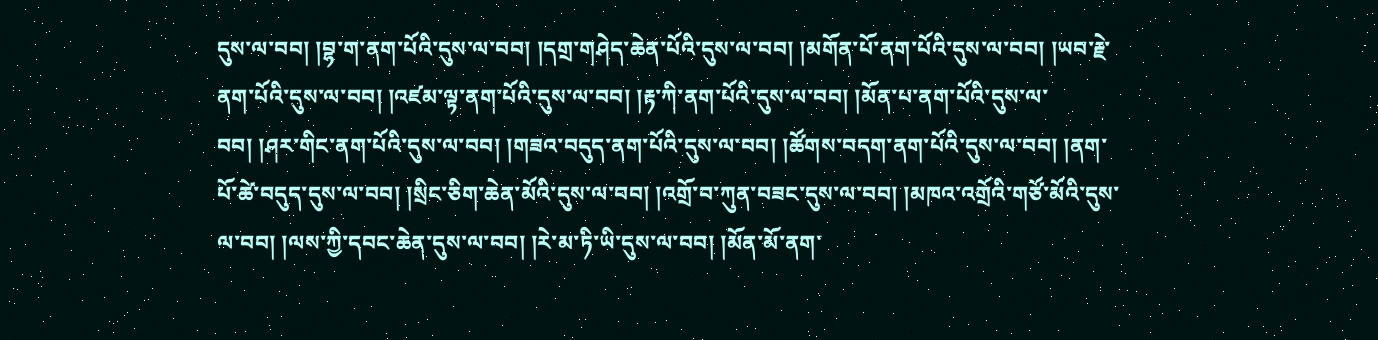དུས་ལ་བབ། །བྷ་ག་ནག་པོའི་དུས་ལ་བབ། །དགྲ་གཤེད་ཆེན་པོའི་དུས་ལ་བབ། །མགོན་པོ་ནག་པོའི་དུས་ལ་བབ། །ཡབ་རྗེ་ནག་པོའི་དུས་ལ་བབ། །འཛམ་ལྟ་ནག་པོའི་དུས་ལ་བབ། །རྟ་ཀི་ནག་པོའི་དུས་ལ་བབ། །མོན་པ་ནག་པོའི་དུས་ལ་བབ། །ཤར་གིང་ནག་པོའི་དུས་ལ་བབ། །གཟའ་བདུད་ནག་པོའི་དུས་ལ་བབ། །ཚོགས་བདག་ནག་པོའི་དུས་ལ་བབ། །ནག་པོ་ཚེ་བདུད་དུས་ལ་བབ། །སྲིང་ཅིག་ཆེན་མོའི་དུས་ལ་བབ། །འགྲོ་བ་ཀུན་བཟང་དུས་ལ་བབ། །མཁའ་འགྲོའི་གཙོ་མོའི་དུས་ལ་བབ། །ལས་ཀྱི་དབང་ཆེན་དུས་ལ་བབ། །རེ་མ་ཏི་ཡི་དུས་ལ་བབ། །མོན་མོ་ནག་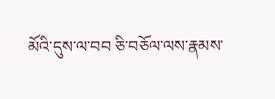མོའི་དུས་ལ་བབ ཅི་བཅོལ་ལས་རྣམས་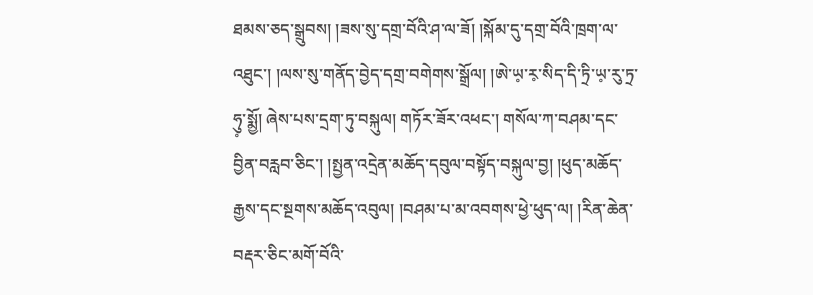ཐམས་ཅད་སྒྲུབས། །ཟས་སུ་དགྲ་བོའི་ཤ་ལ་ཟོ། །སྐོམ་དུ་དགྲ་བོའི་ཁྲག་ལ་འཐུང་། །ལས་སུ་གནོད་བྱེད་དགྲ་བགེགས་སྒྲོལ། །ཨེ་ཡ༷་ར༷་སིད་དི་ཏྲི་ཡ༷་རུ་ཏྲ་ཧུ༷་སྨྱོ། ཞེས་པས་དྲག་ཏུ་བསྐུལ། གཏོར་ཟོར་འཕང་། གསོལ་ཀ་བཤམ་དང་བྱིན་བརླབ་ཅིང་། །སྤྱན་འདྲེན་མཆོད་དབུལ་བསྟོད་བསྐུལ་བྱ། །ཕུད་མཆོད་རྒྱས་དང་སྔགས་མཆོད་འབུལ། །བཤམ་པ་མ་འབགས་ཕྱེ་ཕུད་ལ། །རིན་ཆེན་བརྡར་ཅིང་མགོ་བོའི་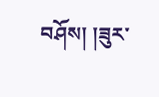བཤོས། །ཟུར་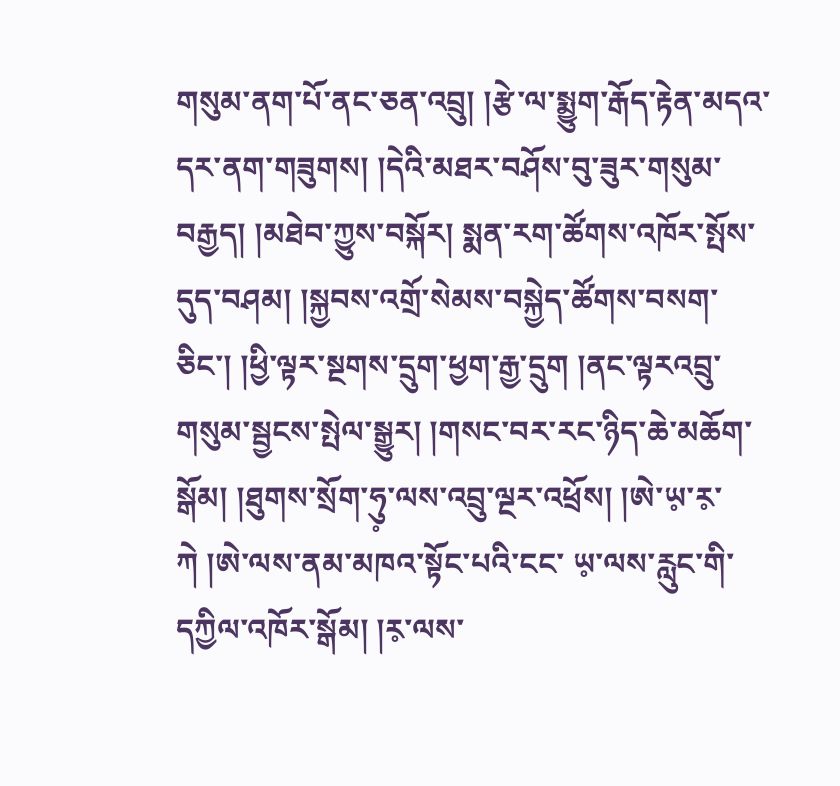གསུམ་ནག་པོ་ནང་ཅན་འབྲུ། །རྩེ་ལ་སྨྱུག་རྒོད་རྟེན་མདའ་དར་ནག་གཟུགས། །དེའི་མཐར་བཤོས་བུ་ཟུར་གསུམ་བརྒྱད། །མཐེབ་ཀྱུས་བསྐོར། སྨན་རག་ཚོགས་འཁོར་སྤོས་དུད་བཤམ། །སྐྱབས་འགྲོ་སེམས་བསྐྱེད་ཚོགས་བསག་ཅིང་། །ཕྱི་ལྟར་སྔགས་དྲུག་ཕྱག་རྒྱ་དྲུག །ནང་ལྟརའབྲུ་གསུམ་སྦྱངས་སྤེལ་སྒྱུར། །གསང་བར་རང་ཉིད་ཆེ་མཆོག་སྒོམ། །ཐུགས་སྲོག་ཧུ༷་ལས་འབྲུ་ལྔར་འཕྲོས། །ཨེ་ཡ༷་ར༷་ཀེ །ཨེ་ལས་ནམ་མཁའ་སྟོང་པའི་ངང་ ཡ༷་ལས་རླུང་གི་དཀྱིལ་འཁོར་སྒོམ། །ར༷་ལས་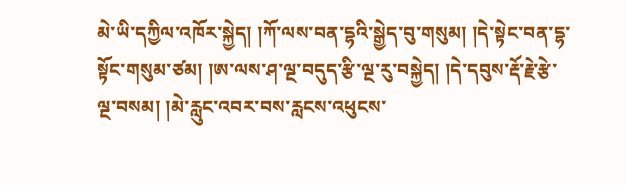མེ་ཡི་དཀྱིལ་འཁོར་སྐྱེད། །ཀོ་ལས་བན་དྷའི་སྒྱེད་བུ་གསུམ། །དེ་སྟེང་བན་དྷ་སྟོང་གསུམ་ཙམ། །ཨ་ལས་ཤ་ལྔ་བདུད་རྩི་ལྔ་རུ་བསྐྱེད། །དེ་དབུས་རྡོ་རྗེ་རྩེ་ལྔ་བསམ། །མེ་རླུང་འབར་བས་རླངས་འཕུངས་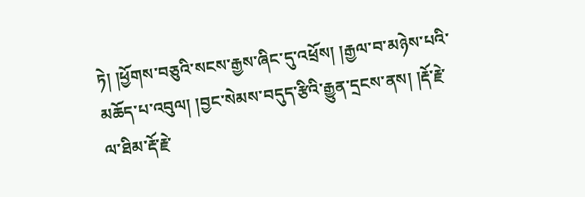ཏེ། །ཕྱོགས་བཅུའི་སངས་རྒྱས་ཞིང་དུ་འཕྲོས། །རྒྱལ་བ་མཉེས་པའི་མཆོད་པ་འབུལ། །བྱང་སེམས་བདུད་རྩིའི་རྒྱུན་དྲངས་ནས། །རྡོ་རྗེ་ལ་ཐིམ་རྡོ་རྗེ་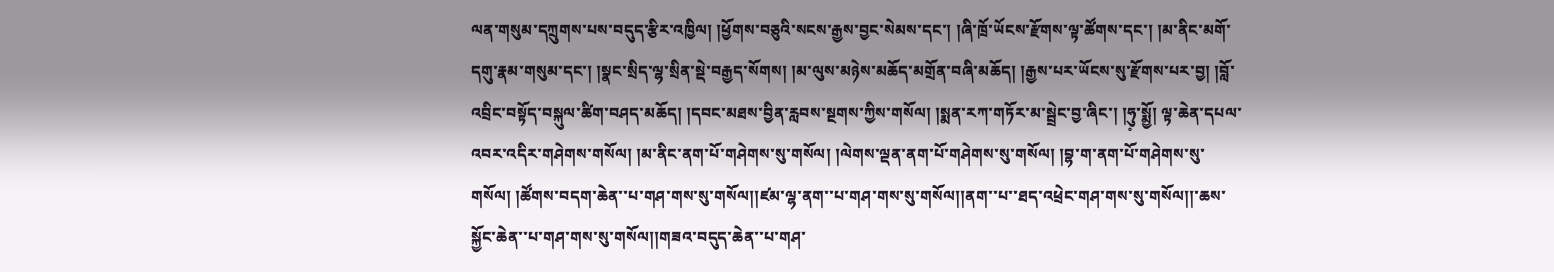ལན་གསུམ་དཀྲུགས་པས་བདུད་རྩིར་འཁྱིལ། །ཕྱོགས་བཅུའི་སངས་རྒྱས་བྱང་སེམས་དང་། །ཞི་ཁྲོ་ཡོངས་རྫོགས་ལྟ་ཚོགས་དང་། །མ་ནིང་མགོ་དགུ་རྣམ་གསུམ་དང་། །སྣང་སྲིད་ལྷ་སྲིན་སྡེ་བརྒྱད་སོགས། །མ་ལུས་མཉེས་མཆོད་མགྲོན་བཞི་མཆོད། །རྒྱས་པར་ཡོངས་སུ་རྫོགས་པར་བྱ། །བློ་འབྲིང་བསྟོད་བསྐུལ་ཚིག་བཤད་མཆོད། །དབང་མཐས་བྱིན་རླབས་སྔགས་ཀྱིས་གསོལ། །སྨན་རཀ་གཏོར་མ་སྦྲེང་བྱ་ཞིང་། །ཧུ༷་སྨྱོ། ལྟ་ཆེན་དཔལ་འབར་འདིར་གཤེགས་གསོལ། །མ་ནིང་ནག་པོ་གཤེགས་སུ་གསོལ། །ལེགས་ལྡན་ནག་པོ་གཤེགས་སུ་གསོལ། །བྷ་ག་ནག་པོ་གཤེགས་སུ་གསོལ། །ཚོགས་བདག་ཆེན་་པ་གཤ་གས་སུ་གསོལ།།ཛམ་ལྷ་ནག་་པ་གཤ་གས་སུ་གསོལ།།ནག་་པ་་ཐད་འཕྲེང་གཤ་གས་སུ་གསོལ།།་ཆས་སྐྱོང་ཆེན་་པ་གཤ་གས་སུ་གསོལ།།གཟའ་བདུད་ཆེན་་པ་གཤ་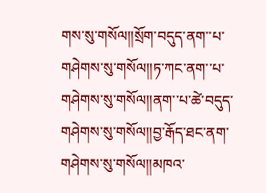གས་སུ་གསོལ།།སྲོག་བདུད་ནག་་པ་གཤེགས་སུ་གསོལ།།ཏ་ཀང་ནག་་པ་གཤེགས་སུ་གསོལ།།ནག་་པ་ཚེ་བདུད་གཤེགས་སུ་གསོལ།།བྱ་རྒོད་ཐང་ནག་གཤེགས་སུ་གསོལ།།མཁའ་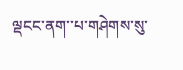ལྡངང་ནག་་པ་གཤེགས་སུ་